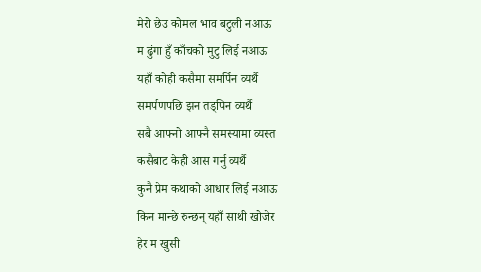मेरो छेउ कोमल भाव बटुली नआऊ
म ढुंगा हुँ काँचको मुटु लिई नआऊ
यहाँ कोही कसैमा समर्पिन व्यर्थै
समर्पणपछि झन तड्पिन व्यर्थै
सबै आफ्नो आफ्नै समस्यामा व्यस्त
कसैबाट केही आस गर्नु व्यर्थै
कुनै प्रेम कथाको आधार लिई नआऊ
किन मान्छे रुन्छन् यहाँ साथी खोजेर
हेर म खुसी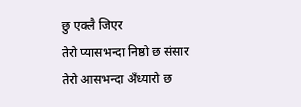छु एक्लै जिएर
तेरो प्यासभन्दा निष्ठो छ संसार
तेरो आसभन्दा अँध्यारो छ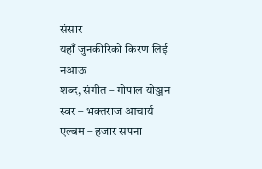संसार
यहाँ जुनकीरिको किरण लिई नआऊ
शब्द, संगीत – गोपाल योञ्जन
स्वर – भक्तराज आचार्य
एल्बम – हजार सपना